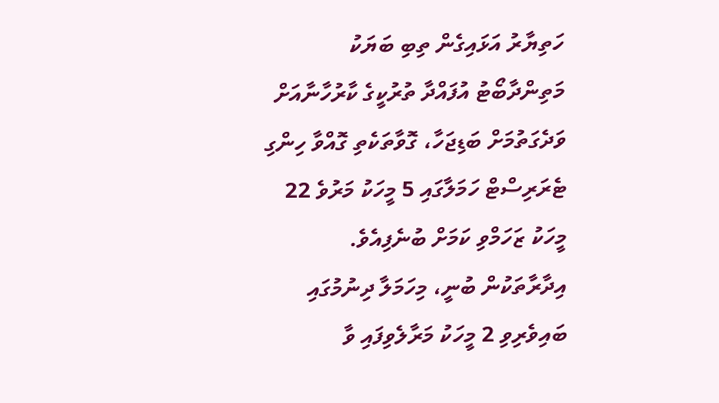ހަތިޔާރު އަޅައިގެން ތިބި ބަޔަކު މަތިންދާބޯޓު އުފައްދާ ތުރުކީގެ ކާރުހާނާއަށް ވަދެގަތުމަށް ބަޑިޖަހާ، ގޮވާތަކެތި ގޮއްވާ ހިންގި ޓެރަރިސްޓް ހަމަލާގައި 5 މީހަކު މަރުވެ 22 މީހަކު ޒަހަމްވި ކަމަށް ބުނެފިއެވެ.
އިދާރާތަކުން ބުނީ، މިހަމަލާ ދިނުމުގައި ބައިވެރިވި 2 މީހަކު މަރާލެވިފައި ވާ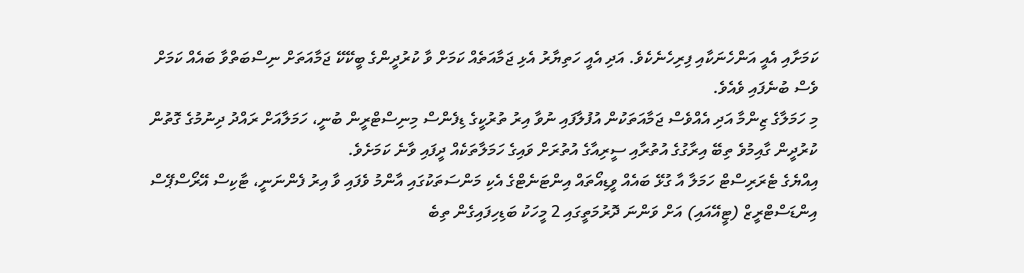ކަމަށާއި އެއީ އަންހެނަކާއި ފިރިހެނެކެވެ. އަދި އެއީ ހަތިޔާރު އެޅި ޖަމާއަތެއް ކަމަށް ވާ ކުރުދީންގެ ބީކޭކޭ ޖަމާއަތަށް ނިސްބަތްވާ ބައެއް ކަމަށް ވެސް ބުނެފައި ވެއެވެ.
މި ހަމަލާގެ ޒިންމާ އަދި އެއްވެސް ޖަމާއަތަކުން އުފުލާފައި ނުވާ އިރު ތުރުކީގެ ޑިފެންސް މިނިސްޓްރީން ބުނީ، ހަމަލާއަށް ރައްދު ދިނުމުގެ ގޮތުން ކުރުދީން ގާއިމުވެ ތިބޭ އިރާގުގެ އުތުރާއި ސީރިއާގެ އުތުރަށް ވައިގެ ހަމަލާތަކެއް ދީފައި ވާނެ ކަމަށެވެ.
އިއްޔެގެ ޓެރަރިސްޓް ހަމަލާ އާ ގުޅޭ ބައެއް ވީޑިއޯތައް އިންޓަނެޓްގެ އެކި މަންސަތަކުގައި އާންމު ވެފައި ވާ އިރު ފެންނަނީ، ޓާކިސް އޭރޯސްޕޭސް އިންޑަސްޓްރީޒް (ޓީއޭއައި) އަށް ވަންނަ ދޮރުމަތީގައި 2 މީހަކު ބަޑިހިފައިގެން ތިބެ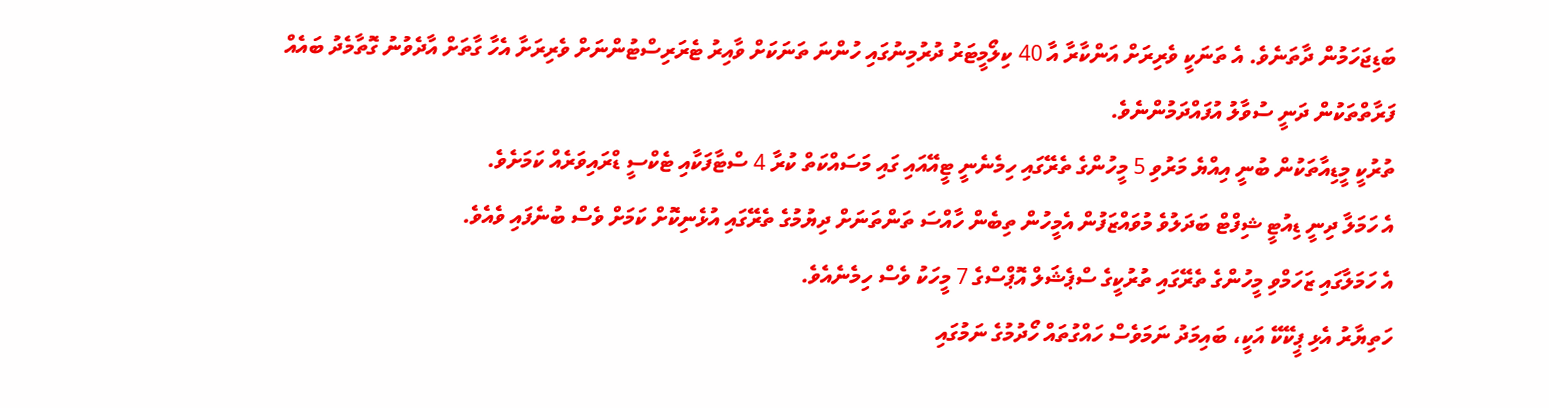ބަޑިޖަހަމުން ދާތަނެވެ. އެ ތަނަކީ ވެރިރަށް އަންކާރާ އާ 40 ކިލޯމީޓަރު ދުރުމިނުގައި ހުންނަ ތަނަކަށް ވާއިރު ޓެރަރިސްޓުންނަށް ވެރިރަށާ އެހާ ގާތަށް އާދެވުނު ގޮތާމެދު ބައެއް ފަރާތްތަކުން ދަނީ ސުވާލު އުފައްދަމުންނެވެ.
ތުރުކީ މީޑިއާތަކުން ބުނީ އިއްޔެ މަރުވި 5 މީހުންގެ ތެރޭގައި ހިމެނެނީ ޓީއޭއައި ގައި މަސައްކަތް ކުރާ 4 ސްޓާފަކާއި ޓެކްސީ ޑްރައިވަރެއް ކަމަށެވެ.
އެ ހަމަލާ ދިނީ ޑިއުޓީ ޝިފްޓް ބަދަލުވެ މުވައްޒަފުން އެމީހުން ތިބެން ހާއްސަ ތަންތަނަށް ދިޔުމުގެ ތެރޭގައި އުޅެނިކޮށް ކަމަށް ވެސް ބުނެފައި ވެއެވެ.
އެ ހަމަލާގައި ޒަހަމްވި މީހުންގެ ތެރޭގައި ތުރުކީގެ ސްޕެޝަލް އޮޕްސްގެ 7 މީހަކު ވެސް ހިމެނެއެވެ.
ހަތިޔާރު އެޅި ޕީކޭކޭ އަކީ، ބައިމަދު ނަމަވެސް ހައްގުތައް ހޯދުމުގެ ނަމުގައި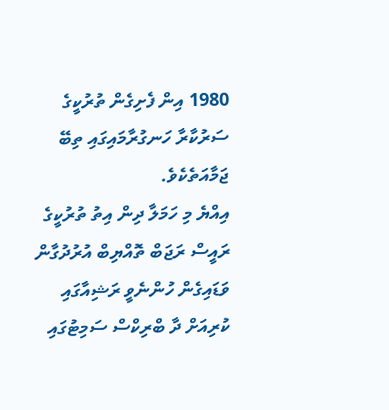1980 އިން ފެށިގެން ތުރުކީގެ ސަރުކާރާ ހަނގުރާމައިގައި ތިބޭ ޖަމާއަތެކެވެ.
އިއްޔެ މި ހަމަލާ ދިން އިތު ތުރުކީގެ ރައީސް ރަޖަބް ތޮއްޔިބް އުރުދުގާން ވަޑައިގެން ހުންނެވީ ރަޝިއާގައި ކުރިއަށް ދާ ބްރިކްސް ސަމިޓުގައި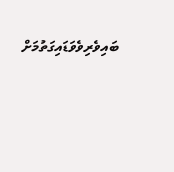ބައިވެރިވެވަޑައިގަތުމަށް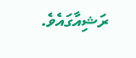ރަޝިއާގައެވެ.